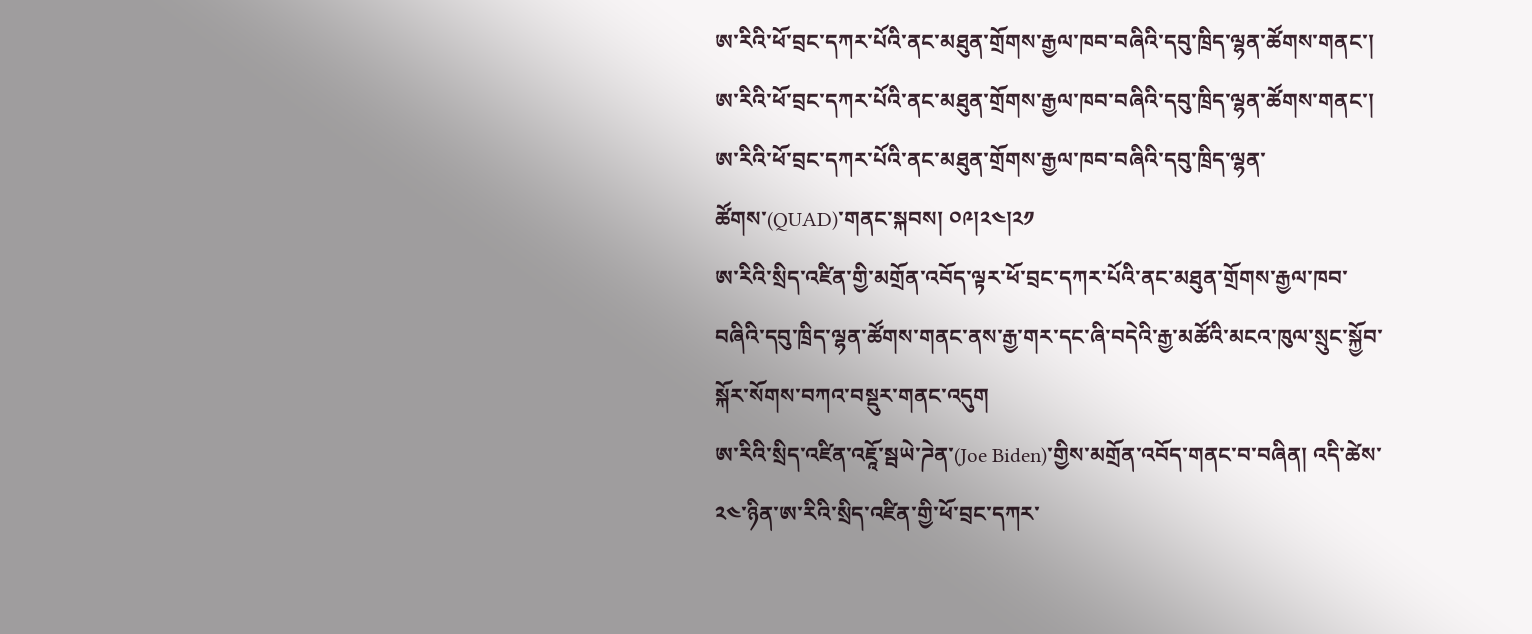ཨ་རིའི་ཕོ་བྲང་དཀར་པོའི་ནང་མཐུན་གྲོགས་རྒྱལ་ཁབ་བཞིའི་དབུ་ཁྲིད་ལྷན་ཚོགས་གནང་།
ཨ་རིའི་ཕོ་བྲང་དཀར་པོའི་ནང་མཐུན་གྲོགས་རྒྱལ་ཁབ་བཞིའི་དབུ་ཁྲིད་ལྷན་ཚོགས་གནང་། ཨ་རིའི་ཕོ་བྲང་དཀར་པོའི་ནང་མཐུན་གྲོགས་རྒྱལ་ཁབ་བཞིའི་དབུ་ཁྲིད་ལྷན་ཚོགས་(QUAD)་གནང་སྐབས། ༠༩།༢༤།༢༡
ཨ་རིའི་སྲིད་འཛིན་གྱི་མགྲོན་འབོད་ལྟར་ཕོ་བྲང་དཀར་པོའི་ནང་མཐུན་གྲོགས་རྒྱལ་ཁབ་བཞིའི་དབུ་ཁྲིད་ལྷན་ཚོགས་གནང་ནས་རྒྱ་གར་དང་ཞི་བདེའི་རྒྱ་མཚོའི་མངའ་ཁུལ་སྲུང་སྐྱོབ་སྐོར་སོགས་བཀའ་བསྡུར་གནང་འདུག
ཨ་རིའི་སྲིད་འཛིན་འཇཱོ་སྦཡེ་ཌེན་(Joe Biden)་གྱིས་མགྲོན་འབོད་གནང་བ་བཞིན། འདི་ཚེས་༢༤་ཉིན་ཨ་རིའི་སྲིད་འཛིན་གྱི་ཕོ་བྲང་དཀར་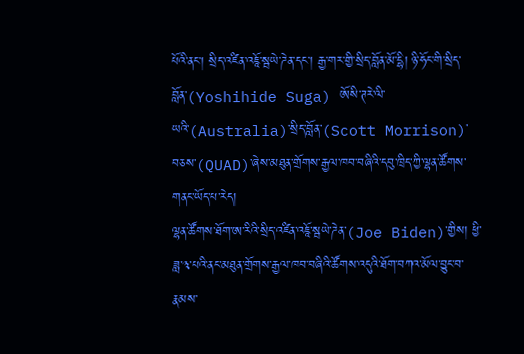པོའི་ནང་། སྲིད་འཛིན་འཇཱོ་སྦཡེ་ཌེན་དང་། རྒྱ་གར་གྱི་སྲིད་བློན་མོ་དྷི། ཉི་ཧོང་གི་སྲིད་བློན་(Yoshihide Suga) ཨོསི་ཊརེ་ལི་ཡའི་(Australia)་སྲིད་བློན་(Scott Morrison)་བཅས་(QUAD)་ཞེས་མཐུན་གྲོགས་རྒྱལ་ཁབ་བཞིའི་དབུ་ཁྲིད་ཀྱི་ལྷན་ཚོགས་གནང་ཡོད་པ་རེད།
ལྷན་ཚོགས་ཐོག་ཨ་རིའི་སྲིད་འཛིན་འཇཱོ་སྦཡེ་ཌེན་(Joe Biden)་གྱིས། ཕྱི་ཟླ་༣་པའི་ནང་མཐུན་གྲོགས་རྒྱལ་ཁབ་བཞིའི་ཚོགས་འདུའི་ཐོག་བཀའ་མོལ་བྱུང་བ་རྣམས་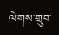ལེགས་གྲུབ་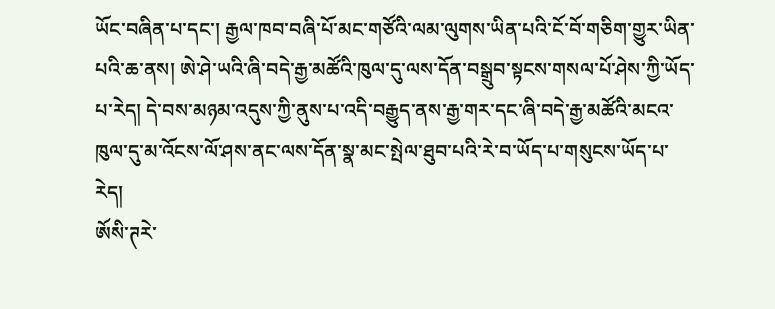ཡོང་བཞིན་པ་དང་། རྒྱལ་ཁབ་བཞི་པོ་མང་གཙོའི་ལམ་ལུགས་ཡིན་པའི་ངོ་བོ་གཅིག་གྱུར་ཡིན་པའི་ཆ་ནས། ཨེ་ཤེ་ཡའི་ཞི་བདེ་རྒྱ་མཚོའི་ཁུལ་དུ་ལས་དོན་བསྒྲུབ་སྟངས་གསལ་པོ་ཤེས་ཀྱི་ཡོད་པ་རེད། དེ་བས་མཉམ་འདུས་ཀྱི་ནུས་པ་འདི་བརྒྱུད་ནས་རྒྱ་གར་དང་ཞི་བདེ་རྒྱ་མཚོའི་མངའ་ཁུལ་དུ་མ་འོངས་ལོ་ཤས་ནང་ལས་དོན་སྣ་མང་སྤེལ་ཐུབ་པའི་རེ་བ་ཡོད་པ་གསུངས་ཡོད་པ་རེད།
ཨོསི་ཊརེ་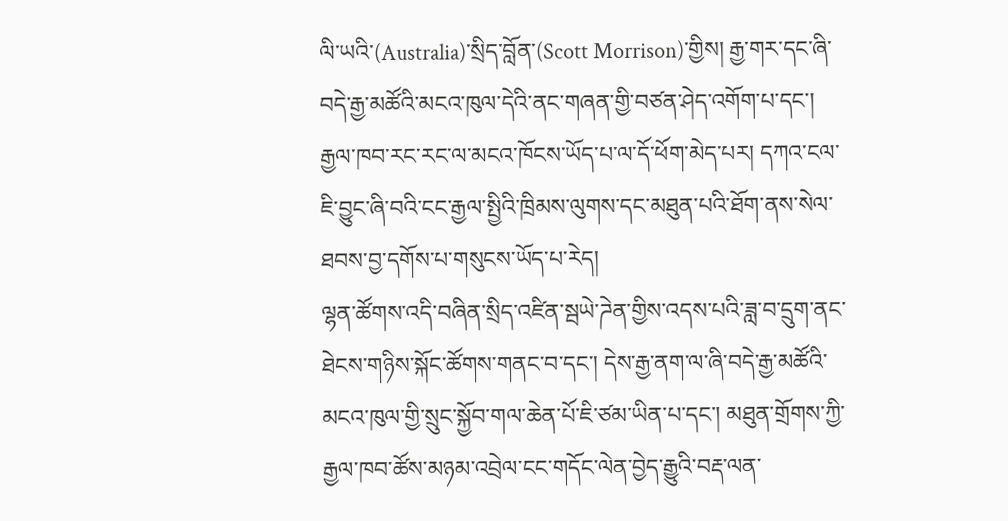ལི་ཡའི་(Australia)་སྲིད་བློན་(Scott Morrison)་གྱིས། རྒྱ་གར་དང་ཞི་བདེ་རྒྱ་མཚོའི་མངའ་ཁུལ་དེའི་ནང་གཞན་གྱི་བཙན་ཤེད་འགོག་པ་དང་། རྒྱལ་ཁབ་རང་རང་ལ་མངའ་ཁོངས་ཡོད་པ་ལ་དོ་ཕོག་མེད་པར། དཀའ་ངལ་ཇི་བྱུང་ཞི་བའི་ངང་རྒྱལ་སྤྱིའི་ཁྲིམས་ལུགས་དང་མཐུན་པའི་ཐོག་ནས་སེལ་ཐབས་བྱ་དགོས་པ་གསུངས་ཡོད་པ་རེད།
ལྷན་ཚོགས་འདི་བཞིན་སྲིད་འཛིན་སྦཡེ་ཌེན་གྱིས་འདས་པའི་ཟླ་བ་དྲུག་ནང་ཐེངས་གཉིས་སྐོང་ཚོགས་གནང་བ་དང་། དེས་རྒྱ་ནག་ལ་ཞི་བདེ་རྒྱ་མཚོའི་མངའ་ཁུལ་གྱི་སྲུང་སྐྱོབ་གལ་ཆེན་པོ་ཇི་ཙམ་ཡིན་པ་དང་། མཐུན་གྲོགས་ཀྱི་རྒྱལ་ཁབ་ཚོས་མཉམ་འབྲེལ་ངང་གདོང་ལེན་བྱེད་རྒྱུའི་བརྡ་ལན་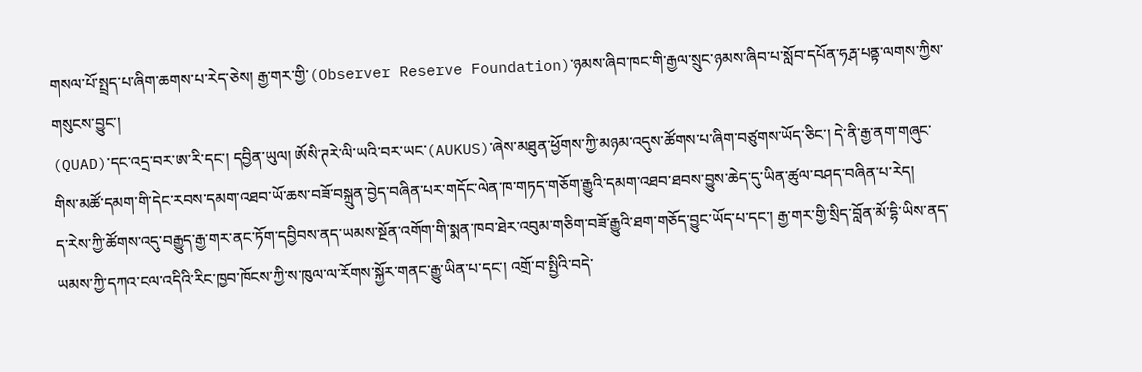གསལ་པོ་སྤྲད་པ་ཞིག་ཆགས་པ་རེད་ཅེས། རྒྱ་གར་གྱི་(Observer Reserve Foundation)་ཉམས་ཞིབ་ཁང་གི་རྒྱལ་སྲུང་ཉམས་ཞིབ་པ་སློབ་དཔོན་ཧརྴ་པནྟ་ལགས་ཀྱིས་གསུངས་བྱུང་།
(QUAD)་དང་འདྲ་བར་ཨ་རི་དང་། དབྱིན་ཡུལ། ཨོསི་ཊརེ་ལི་ཡའི་བར་ཡང་(AUKUS)་ཞེས་མཐུན་ཕྱོགས་ཀྱི་མཉམ་འདུས་ཚོགས་པ་ཞིག་བཙུགས་ཡོད་ཅིང་། དེ་ནི་རྒྱ་ནག་གཞུང་གིས་མཚོ་དམག་གི་དེང་རབས་དམག་འཐབ་ཡོ་ཆས་བཟོ་བསྐྲུན་བྱེད་བཞིན་པར་གདོང་ལེན་ཁ་གཏད་གཅོག་རྒྱུའི་དམག་འཐབ་ཐབས་བྱུས་ཆེད་དུ་ཡིན་ཚུལ་བཤད་བཞིན་པ་རེད།
ད་རེས་ཀྱི་ཚོགས་འདུ་བརྒྱུད་རྒྱ་གར་ནང་ཏོག་དབྱིབས་ནད་ཡམས་སྔོན་འགོག་གི་སྨན་ཁབ་ཐེར་འབུམ་གཅིག་བཟོ་རྒྱུའི་ཐག་གཅོད་བྱུང་ཡོད་པ་དང་། རྒྱ་གར་གྱི་སྲིད་བློན་མོ་དྷི་ཡིས་ནད་ཡམས་ཀྱི་དཀའ་ངལ་འདིའི་རིང་ཁྱབ་ཁོངས་ཀྱི་ས་ཁུལ་ལ་རོགས་སྐྱོར་གནང་རྒྱུ་ཡིན་པ་དང་། འགྲོ་བ་སྤྱིའི་བདེ་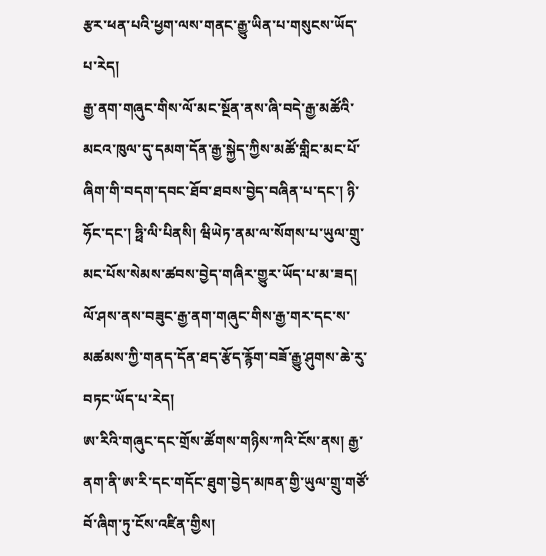རྩར་ཕན་པའི་ཕྱག་ལས་གནང་རྒྱུ་ཡིན་པ་གསུངས་ཡོད་པ་རེད།
རྒྱ་ནག་གཞུང་གིས་ལོ་མང་སྔོན་ནས་ཞི་བདེ་རྒྱ་མཚོའི་མངའ་ཁུལ་དུ་དམག་དོན་རྒྱ་སྐྱེད་ཀྱིས་མཚོ་གླིང་མང་པོ་ཞིག་གི་བདག་དབང་ཐོབ་ཐབས་བྱེད་བཞིན་པ་དང་། ཉི་ཧོང་དང་། ཧྥི་ལི་པིནསི། ཝིཡེཏ་ནམ་ལ་སོགས་པ་ཡུལ་གྲུ་མང་པོས་སེམས་ཚབས་བྱེད་གཞིར་གྱུར་ཡོད་པ་མ་ཟད། ལོ་ཤས་ནས་བཟུང་རྒྱ་ནག་གཞུང་གིས་རྒྱ་གར་དང་ས་མཚམས་ཀྱི་གནད་དོན་ཐད་རྩོད་རྙོག་བཟོ་རྒྱུ་ཤུགས་ཆེ་རུ་བཏང་ཡོད་པ་རེད།
ཨ་རིའི་གཞུང་དང་གྲོས་ཚོགས་གཉིས་ཀའི་ངོས་ནས། རྒྱ་ནག་ནི་ཨ་རི་དང་གདོང་ཐུག་བྱེད་མཁན་གྱི་ཡུལ་གྲུ་གཙོ་བོ་ཞིག་ཏུ་ངོས་འཛིན་གྱིས།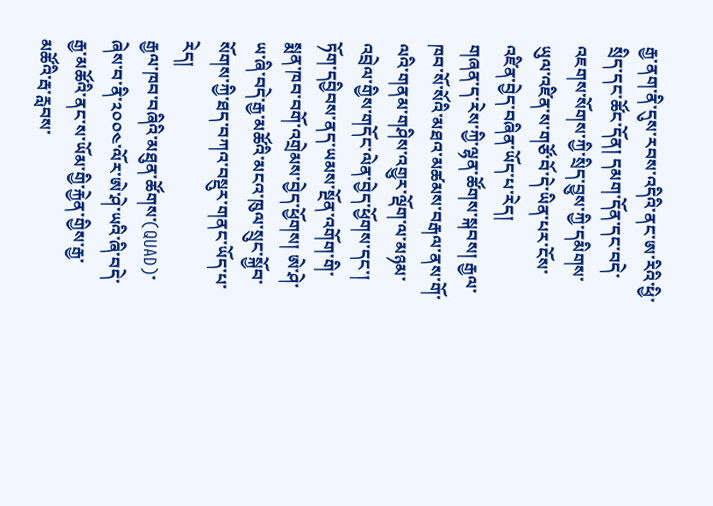རྒྱ་ནག་ནི་དུས་རབས་འདིའི་ནང་ཨ་རིའི་ཕྱི་སྲིད་དང་ཚོང་དོན། དམག་དོན་དང་བདེ་འཇགས་སོགས་ཀྱི་སྲིད་བྱུས་ཀྱི་དམིགས་ཡུལ་འཛིན་ས་གཙོ་བོ་དེ་ཡིན་པར་ངོས་འཛིན་བྱེད་བཞིན་ཡོད་པ་རེད།
གཞན་ད་རེས་ཀྱི་ལྷན་ཚོགས་སྐབས། རྒྱལ་ཁབ་སོ་སོའི་མཐའ་མཚམས་བརྒལ་ནས་གོ་ལའི་གནམ་གཤིས་འགྱུར་ལྡོག་ལ་མཉམ་འབྲེལ་གྱིས་གདོང་ལེན་བྱེད་ཕྱོགས་དང་། ཏོག་དབྱིབས་ནད་ཡམས་སྔོན་འགོག་གི་སྨན་ཁབ་བགོ་འགྲེམས་བྱེད་ཕྱོགས། ཨེ་ཤེ་ཡ་ཞི་བདེ་རྒྱ་མཚོའི་མངའ་ཁུལ་སྲུང་སྐྱོབ་སོགས་ཀྱི་ཐད་བཀའ་བསྡུར་གནང་ཡོད་པ་རེད།
རྒྱལ་ཁབ་བཞིའི་མཐུན་ཚོགས་(QUAD)་ཞེས་བ་ནི་༢༠༠༤་ལོར་ཨེ་ཤེ་ཡའི་ཞི་བདེ་རྒྱ་མཚོའི་ནང་ས་ཡོམ་གྱི་རྐྱེན་གྱིས་རྒྱ་མཚོའི་རྦ་རླབས་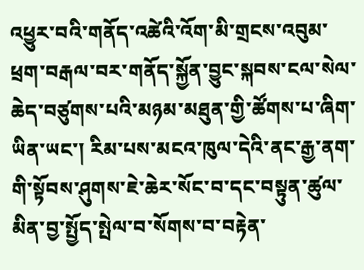འཕྱུར་བའི་གནོད་འཚེའི་འོག་མི་གྲངས་འབུམ་ཕྲག་བརྒལ་བར་གནོད་སྐྱོན་བྱུང་སྐབས་ངལ་སེལ་ཆེད་བཙུགས་པའི་མཉམ་མཐུན་གྱི་ཚོགས་པ་ཞིག་ཡིན་ཡང་། རིམ་པས་མངའ་ཁུལ་དེའི་ནང་རྒྱ་ནག་གི་སྟོབས་ཤུགས་ཇེ་ཆེར་སོང་བ་དང་བསྟུན་ཚུལ་མིན་བྱ་སྤྱོད་སྤེལ་བ་སོགས་བ་བརྟེན་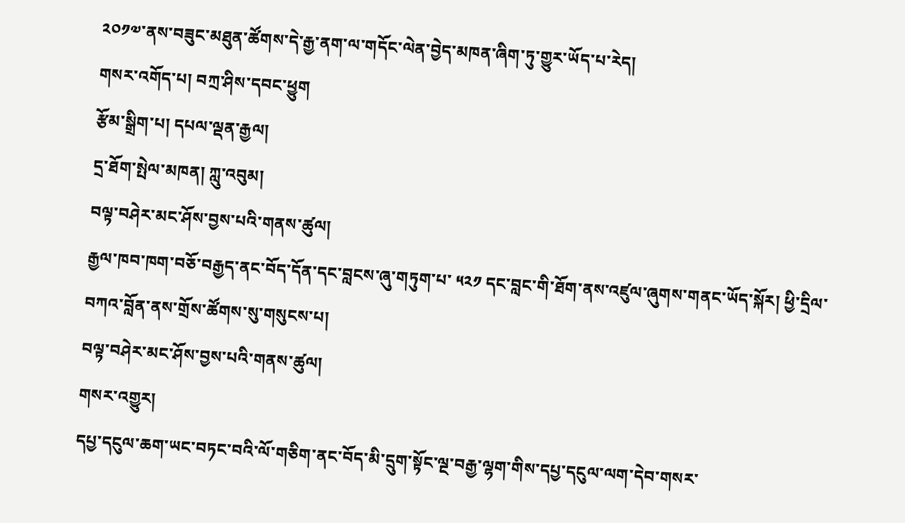༢༠༡༧་ནས་བཟུང་མཐུན་ཚོགས་དེ་རྒྱ་ནག་ལ་གདོང་ལེན་བྱེད་མཁན་ཞིག་ཏུ་གྱུར་ཡོད་པ་རེད།
གསར་འགོད་པ། བཀྲ་ཤིས་དབང་ཕྱུག
རྩོམ་སྒྲིག་པ། དཔལ་ལྡན་རྒྱལ།
དྲ་ཐོག་སྤེལ་མཁན། ཀླུ་འབུམ།
བལྟ་བཤེར་མང་ཤོས་བྱས་པའི་གནས་ཚུལ།
རྒྱལ་ཁབ་ཁག་བཅོ་བརྒྱད་ནང་བོད་དོན་དང་བླངས་ཞུ་གཏུག་པ་ ༥༢༡ དང་བླང་གི་ཐོག་ནས་འཛུལ་ཞུགས་གནང་ཡོད་སྐོར། ཕྱི་དྲིལ་བཀའ་བློན་ནས་གྲོས་ཚོགས་སུ་གསུངས་པ།
བལྟ་བཤེར་མང་ཤོས་བྱས་པའི་གནས་ཚུལ།
གསར་འགྱུར།
དཔྱ་དངུལ་ཆག་ཡང་བཏང་བའི་ལོ་གཅིག་ནང་བོད་མི་དྲུག་སྟོང་ལྔ་བརྒྱ་ལྷག་གིས་དཔྱ་དངུལ་ལག་དེབ་གསར་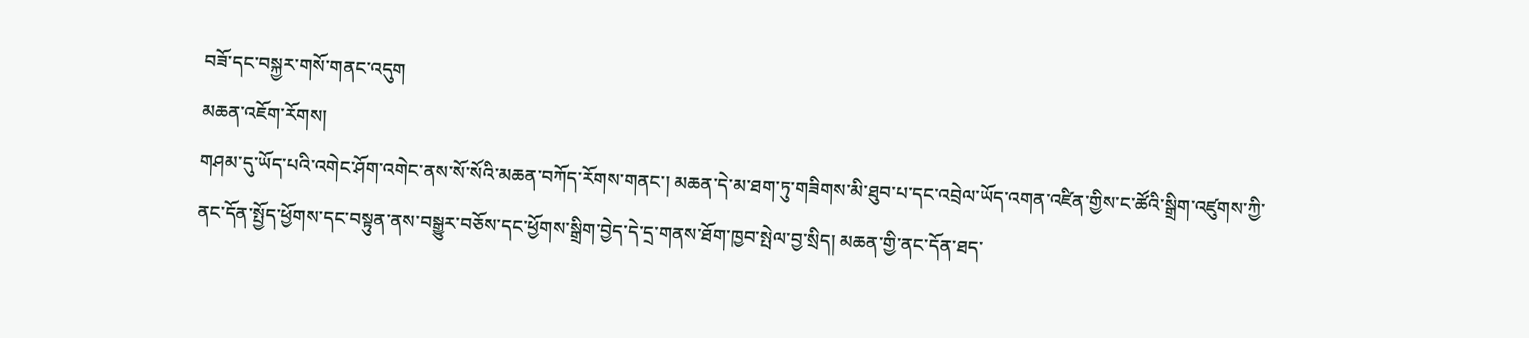བཟོ་དང་བསྐྱར་གསོ་གནང་འདུག
མཆན་འཇོག་རོགས།
གཤམ་དུ་ཡོད་པའི་འགེང་ཤོག་འགེང་ནས་སོ་སོའི་མཆན་བཀོད་རོགས་གནང་། མཆན་དེ་མ་ཐག་ཏུ་གཟིགས་མི་ཐུབ་པ་དང་འབྲེལ་ཡོད་འགན་འཛིན་གྱིས་ང་ཚོའི་སྒྲིག་འཛུགས་ཀྱི་ནང་དོན་སྤྱོད་ཕྱོགས་དང་བསྟུན་ནས་བསྒྱུར་བཅོས་དང་ཕྱོགས་སྒྲིག་བྱེད་དེ་དྲ་གནས་ཐོག་ཁྱབ་སྤེལ་བྱ་སྲིད། མཆན་གྱི་ནང་དོན་ཐད་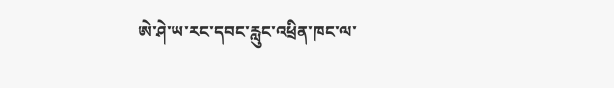ཨེ་ཤེ་ཡ་རང་དབང་རླུང་འཕྲིན་ཁང་ལ་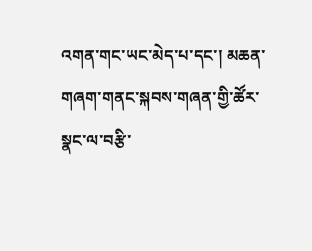འགན་གང་ཡང་མེད་པ་དང་། མཆན་གཞག་གནང་སྐབས་གཞན་གྱི་ཚོར་སྣང་ལ་བརྩི་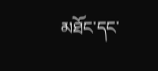མཐོང་དང་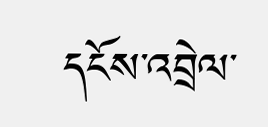དངོས་འབྲེལ་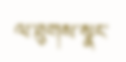ལ་ཐུགས་སྣང་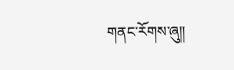གནང་རོགས་ཞུ༎